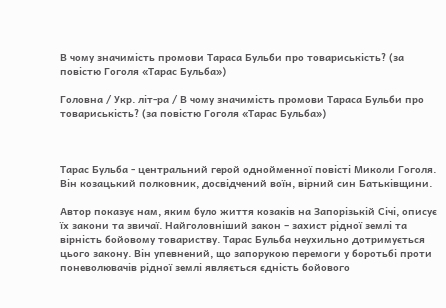В чому значимість промови Тараса Бульби про товариськість? (за повістю Гоголя «Тарас Бульба»)

Головна / Укр. літ-ра / В чому значимість промови Тараса Бульби про товариськість? (за повістю Гоголя «Тарас Бульба»)



Тарас Бульба - центральний герой однойменної повісті Миколи Гоголя. Він козацький полковник, досвідчений воїн, вірний син Батьківщини.

Автор показує нам, яким було життя козаків на Запорізькій Січі, описує їх закони та звичаї. Найголовніший закон – захист рідної землі та вірність бойовому товариству. Тарас Бульба неухильно дотримується цього закону. Він упевнений, що запорукою перемоги у боротьбі проти поневолювачів рідної землі являється єдність бойового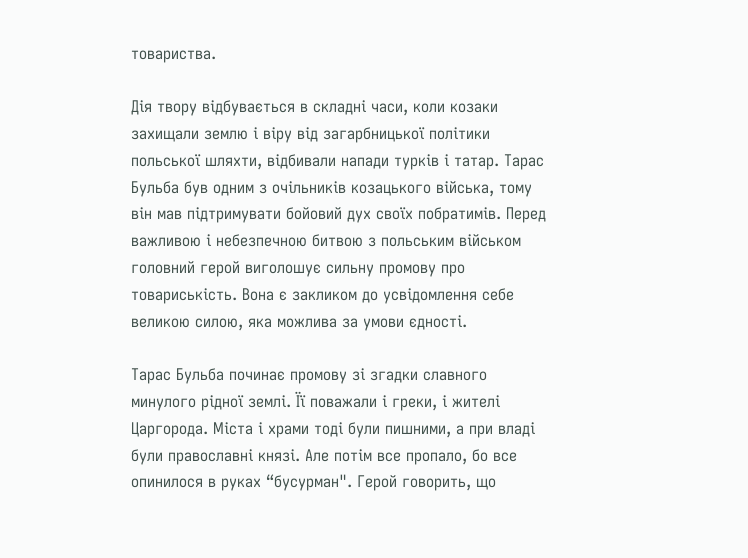товариства.

Дія твору відбувається в складні часи, коли козаки захищали землю і віру від загарбницької політики польської шляхти, відбивали напади турків і татар. Тарас Бульба був одним з очільників козацького війська, тому він мав підтримувати бойовий дух своїх побратимів. Перед важливою і небезпечною битвою з польським військом головний герой виголошує сильну промову про товариськість. Вона є закликом до усвідомлення себе великою силою, яка можлива за умови єдності.

Тарас Бульба починає промову зі згадки славного минулого рідної землі. Її поважали і греки, і жителі Царгорода. Міста і храми тоді були пишними, а при владі були православні князі. Але потім все пропало, бо все опинилося в руках “бусурман". Герой говорить, що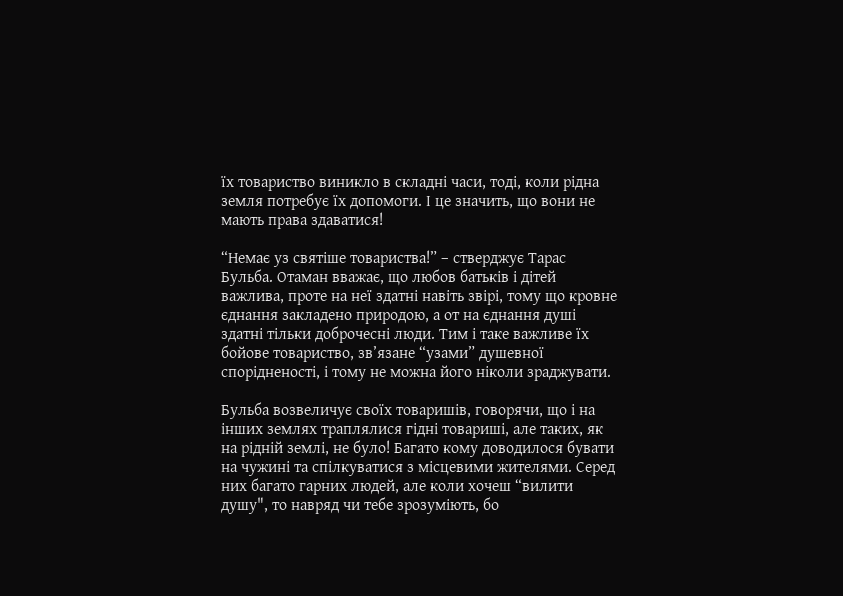їх товариство виникло в складні часи, тоді, коли рідна земля потребує їх допомоги. І це значить, що вони не мають права здаватися!

“Немає уз святіше товариства!” – стверджує Тарас Бульба. Отаман вважає, що любов батьків і дітей важлива, проте на неї здатні навіть звірі, тому що кровне єднання закладено природою, а от на єднання душі здатні тільки доброчесні люди. Тим і таке важливе їх бойове товариство, зв’язане “узами” душевної спорідненості, і тому не можна його ніколи зраджувати.

Бульба возвеличує своїх товаришів, говорячи, що і на інших землях траплялися гідні товариші, але таких, як на рідній землі, не було! Багато кому доводилося бувати на чужині та спілкуватися з місцевими жителями. Серед них багато гарних людей, але коли хочеш “вилити душу", то навряд чи тебе зрозуміють, бо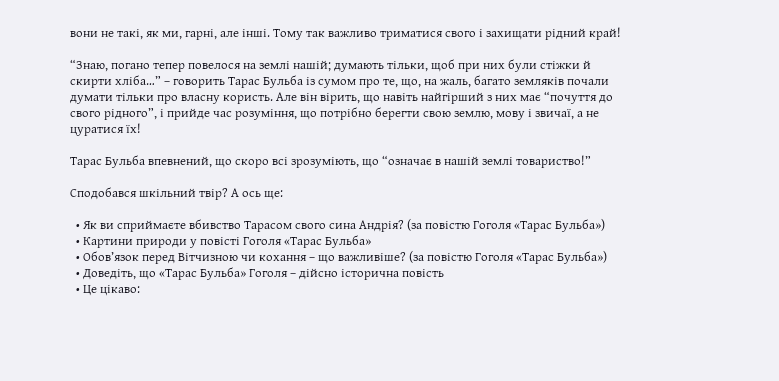вони не такі, як ми, гарні, але інші. Тому так важливо триматися свого і захищати рідний край!

“Знаю, погано тепер повелося на землі нашій; думають тільки, щоб при них були стіжки й скирти хліба…” – говорить Тарас Бульба із сумом про те, що, на жаль, багато земляків почали думати тільки про власну користь. Але він вірить, що навіть найгірший з них має “почуття до свого рідного”, і прийде час розуміння, що потрібно берегти свою землю, мову і звичаї, а не цуратися їх!

Тарас Бульба впевнений, що скоро всі зрозуміють, що “означає в нашій землі товариство!”

Сподобався шкільний твір? А ось ще:

  • Як ви сприймаєте вбивство Тарасом свого сина Андрія? (за повістю Гоголя «Тарас Бульба»)
  • Картини природи у повісті Гоголя «Тарас Бульба»
  • Обов’язок перед Вітчизною чи кохання – що важливіше? (за повістю Гоголя «Тарас Бульба»)
  • Доведіть, що «Тарас Бульба» Гоголя – дійсно історична повість
  • Це цікаво: